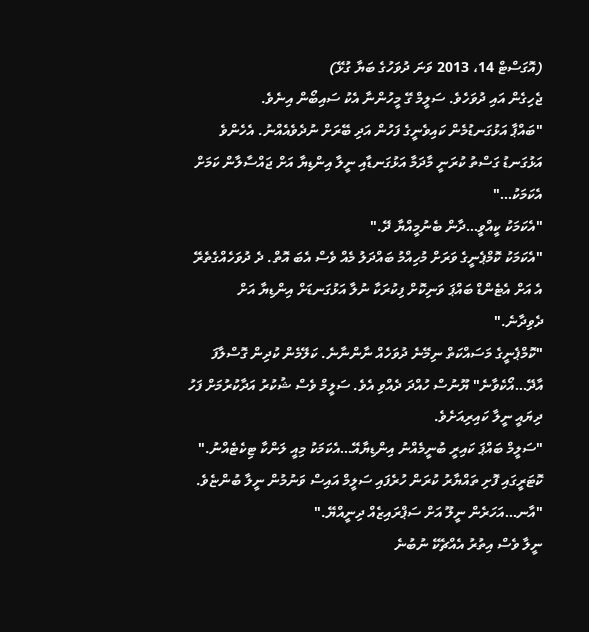(އޮގަސްޓް 14، 2013 ވަނަ ދުވަހުގެ ބަޔާ ގުޅޭ)
ޖެހިގެން އައި ދުވަހެވެ. ސަލީމް ގޭ މީހުންނާ އެކު ސައިބޯން އިނެވެ.
"ބައްޕާ އަޅުގަނޑުމެން ކައިވެނީގެ ފަހުން އަދި ބޭރަށް ނުދެވެއެއްނު. އެހެންވެ އަޅުގަނޑު ގަސްތު ކުރަނީ މާދަމާ އަޅުގަނޑާއި ނީލާ އިންޑިޔާ އަށް ޖައްސާލާން ކަމަށް އެކަމަކު…"
"އެކަމަކު ކީއްވީ…ދާން ބެނުމީއްޔާ ދޭ."
"އެކަމަކު ކޮމްޕެނީގެ ވަރަށް މުހިއްމު ބައްދަލު މެއް ވެސް އެބަ އޮތް. ދެ ދުވަހެއްގެތެރޭ އެ އަށް އެޓެންޑް ބައްޕަ ވަނިކޮށް ފިކުރަކާ ނުލާ އަޅުގަނޑަށް އިންޑިޔާ އަށް ދެވިދާނެ."
"ކޮމްޕެނީގެ މަސައްކަތް ނިމޭނެ ދުވަހެއް ނާންނާނެ. ކަލޭމެން ކުދިން ގޮސްލާފަ އާދޭ…އޯކެވާނެ" ޔޫނުސް ހުއްދަ ދެއްވި އެވެ. ސަލީމް ވެސް ޝުކުރު އަދާކުރުމަށް ފަހު ދިޔައީ ނީލާ ކައިރިއަށެވެ.
"ސަލީމް ބައްޕަ ކައިރީ ބުނީމެއްނު އިންޑިޔާއޭ…އެކަމަކު މިއީ ލަންކާ ޓިކެޓެއްނު." ކޮޓަރީގައި ފޮށި ތައްޔާރު ކުރަން ހުރެފައި ސަލީމް އައިސް ވަނުމުން ނީލާ ބުންޏެވެ.
"އާނ…އަހަރެން ނީލޫ އަށް ސަޕްރައިޒެއް ދިނީއްޔޭ."
ނީލާ ވެސް އިތުރު އެއްޗެކޭ ނުބުނެ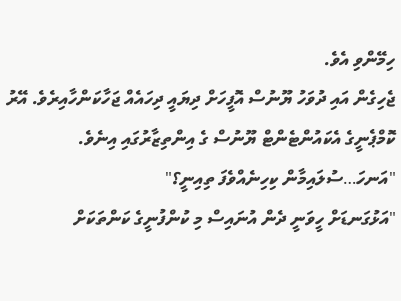ހިމޭންވި އެވެ.
ޖެހިގެން އައި ދުވަހު ޔޫނުސް އޮފީހަށް ދިޔައީ ދިހައެއް ޖަހާކަންހާއިރެވެ. އޭރު ކޮމްޕެނީގެ އެކައުންޓެންޓް ޔޫނުސް ގެ އިންތިޒާރުގައި އިނެވެ.
"އަނހަ…ސުލައިމާން ކިހިނެއްވެފަ ތިއިނީ؟"
"އަޅުގަނޑަށް ހީވަނީ ދެން އުނައިސް މި ކުންފުނީގެ ކަންތަކަށް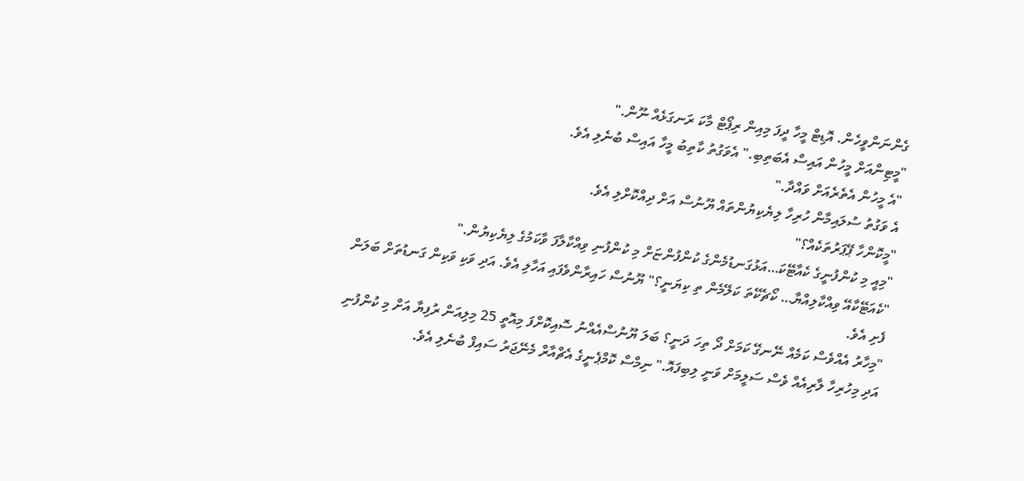ގެންނަންވީހެން. އޮޑިޓް މީހާ ދީފަ މިއިން ރިޕޯޓް މާކަ ރަނގަޅެއް ނޫން."
"މީޓިންއަށް މީހުން އައިސް އެބަތިބި." އެވަގުތު ކާތިބު މީހާ އައިސް ބުނެލި އެވެ.
"އެ މީހުން އެތެރެއަށް ވައްދާ."
އެ ވަގުތު ސުލައިމާން ހުރިހާ ލިޔެކިޔުންތައް ޔޫނުސް އަށް ދިއްކޮށްލި އެވެ.
"މީކޮންހާ ޕޭޕަރުތަކެއް؟"
"މިއީ މި ކުންފުނީގެ ކެއާޓޭކަ…އަޅުގަނޑުމެންގެ ކުންފުންޏަށް މި ކުންފުނި ވިއްކާލާފަ ވާކަމުގެ ލިޔެކިޔުން."
"ކެއަޓޭކާއޭ ވިއްކާލިއްޔާ… ކޯޗެކޭތަ ކަލޭމެން ތި ކިޔަނީ؟" ޔޫނުސް ހައިރާންވެފައި އަހާލި އެވެ. އަދި ވަކި ވަކިން ގަނޑުތަށް ބަލަން ފެށި އެވެ.
"މިހާރު އެއްވެސް ކަމެއް ނޭނގޭ ކަމަށް ދޯ ތިހަ ދަނީ؟ ބަލަ ޔޫނުސްއެއްނު ސޮއިކޮށްފަ މިއޮތީ 25 މިލިއަން ރުފިޔާ އަށް މި ކުންފުނި އަދި މިހުރިހާ ލާރިއެއް ވެސް ސަލީމަށް ވަނީ ލިބިފައޮ." ނިމްސް ކޮމްޕެނީގެ އެޗްއާރް މެނޭޖަރު ސައިފް ބުނެލި އެވެ.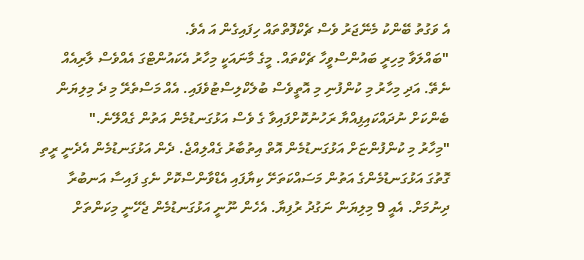އެ ވަގުތު ބޭންކު މެނޭޖަރު ވެސް ޗެކްފޮތްތައް ހިފައިގެން އަ އެވެ.
"ބައްލަވާ މިހިރީ ބައުންސްވީހާ ޗެކްތައް. މީގެ މާނައަކީ މިހާރު އެކައުންޓްގަ އެއްވެސް ލާރިއެއް ނެތޭ. އަދި މިހާރު މި ކުންފުނި މި އޮތީވެސް ބުލެކްލިސްޓުވެފައި. އެއް މަސްތެރޭ މި ދެ މިލިޔަން ބެންކަށް ނުދައްކައިފިއްޔާ ރަހުނުކޮށްފައިވާ ގެ ވެސް އަޅުގަނޑުމެން އަތުން ގެއްލޭނެ."
"މިހާރު މި ކުންފުންޏަށް އަޅުގަނޑުމެން އޮތް އިތުބާރު ގެއްލިއްޖެ. ދެން އަޅުގަނޑުމެން އެދެނީ ރީތި ގޮތުގަ އަޅުގަނޑުމެންގެ އަތުން މަސައްކަތަށޭ ކިޔާފައި އެޑްވާންސްކޮށް ނެގި ފައިސާ އަނބުރާ ދިނުމަށް. އެއީ 9 މިލިޔަން ނަގުދު ރުފިޔާ. އެހެން ނޫނީ އަޅުގަނޑުމެން ޖެހޭނީ މިކަންތަށް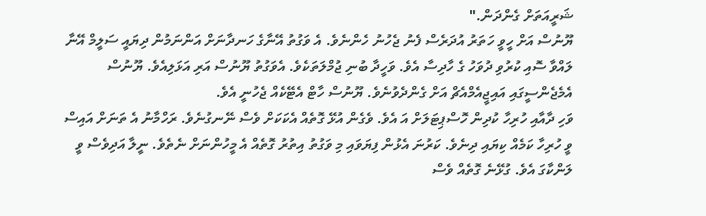ޝަރީއަތަށް ގެންދަން."
ޔޫނުސް އަށް ހީވީ ހަތަރު އުދަރެސް ފެނު ޖެހުނު ހެންނެވެ. އެ ވަގުތު އޭނާގެ ހަނދާނަށް އަންނަމުން ދިޔައީ ސަލީމް އޭނާ ލައްވާ ސޮއި ކުރުވި ދުވަހު ގެ ހާދިސާ އެވެ. ވަހީދާ ބުނި ޖުމްލަތަކެވެ. އެވަގުތު ޔޫނުސް އަރި އަޅަލިއެވެ. ޔޫނުސް އެމެޖެންސީގައި އައިޖީއެމްއެޗް އަށް ގެންދެވުނެވެ. ޔޫނުސް ހާޓް އެޓޭކެއް ޖެހުނީ އެވެ.
ވަހި ދާއާއި ހުރިހާ ކުދިން ހޮސްޕިޓަލަށް އަ އެވެ. ވެގެން އުޅޭ ގޮތެއް އެކަކަށް ވެސް ނޭނގުނެވެ. ރަހްމާނު އެ ތަނަށް އައިސް ވީ ހުރިހާ ކަމެއް ކިޔައި ދިނެވެ. ކަރުނަ އެޅުން ފިޔަވައި މި ވަގުތު އިތުރު ގޮތެއް އެ މީހުންނަށް ނެތެވެ. ނީލާ އަދިވެސް ވީ ލަންކާގަ އެވެ. ގުޅޭނެ ގޮތެއް ވެސް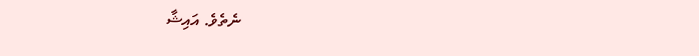ނެތެވެ. އައިޝާ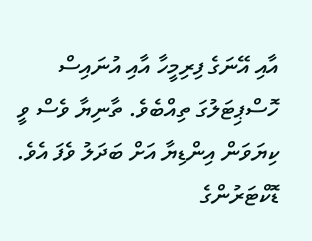އާއި އޭނަގެ ފިރިމީހާ އާއި އުނައިސް ހޮސްޕިޓަލުގަ ތިއްބެވެ. ތާނިޔާ ވެސް ވީ ކިޔަވަން އިންޑިޔާ އަށް ބަދަލު ވެފަ އެވެ.
ޑޮކްޓަރުންގެ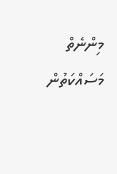މިންނެތް މަސައްކަތުން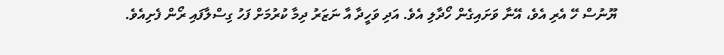ޔޫނުސް ހޭ އެރި އެވެ، އޭނާ ވަށައިގެން ހޯދާލި އެވެ. އަދި ވަހީދާ އާ ނަޒަރު ދިމާ ކުރުމަށް ފަހު ގިސްލާފައި ރޯން ފެށިއެވެ.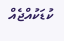ކުޑަކުއްޖެއް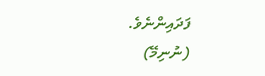ފަދައިންނެވެ.
(ނުނިމޭ)